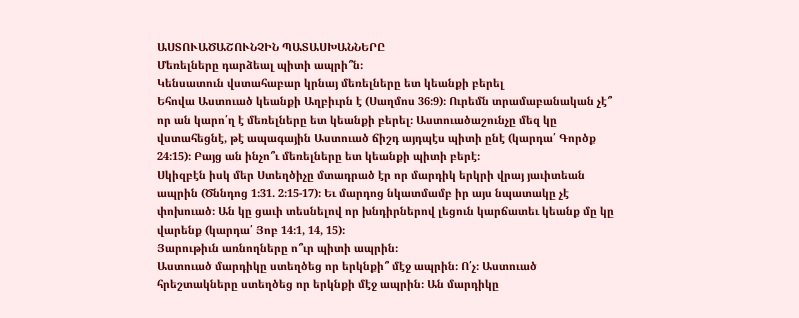ԱՍՏՈՒԱԾԱՇՈՒՆՉԻՆ ՊԱՏԱՍԽԱՆՆԵՐԸ
Մեռելները դարձեալ պիտի ապրի՞ն։
Կենսատուն վստահաբար կրնայ մեռելները ետ կեանքի բերել
Եհովա Աստուած կեանքի Աղբիւրն է (Սաղմոս 36։9)։ Ուրեմն տրամաբանական չէ՞ որ ան կարո՛ղ է մեռելները ետ կեանքի բերել։ Աստուածաշունչը մեզ կը վստահեցնէ, թէ ապագային Աստուած ճիշդ այդպէս պիտի ընէ (կարդա՛ Գործք 24։15)։ Բայց ան ինչո՞ւ մեռելները ետ կեանքի պիտի բերէ։
Սկիզբէն իսկ մեր Ստեղծիչը մտադրած էր որ մարդիկ երկրի վրայ յաւիտեան ապրին (Ծննդոց 1։31. 2։15-17)։ Եւ մարդոց նկատմամբ իր այս նպատակը չէ փոխուած։ Ան կը ցաւի տեսնելով որ խնդիրներով լեցուն կարճատեւ կեանք մը կը վարենք (կարդա՛ Յոբ 14։1, 14, 15)։
Յարութիւն առնողները ո՞ւր պիտի ապրին։
Աստուած մարդիկը ստեղծեց որ երկնքի՞ մէջ ապրին։ Ո՛չ։ Աստուած հրեշտակները ստեղծեց որ երկնքի մէջ ապրին։ Ան մարդիկը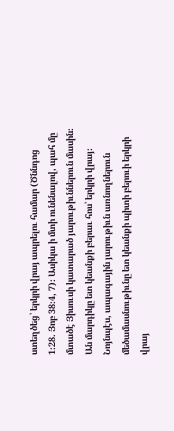ստեղծեց՝ երկրի վրայ ապրելու համար (Ծննդոց 1։28. Յոբ 38։4, 7)։ Ասիկա ի մտի ունենալով, պահ մը մտածէ Յիսուսի կատարած յարութիւններուն մասին։ Ան մարդիկը ետ կեանքի բերաւ հոս՝ երկրի վրայ։ Նոյնպէս, ապագային յարութիւն առնողներուն մեծամասնութիւնը ետ կեանքի պիտի բերուի երկրի վրայ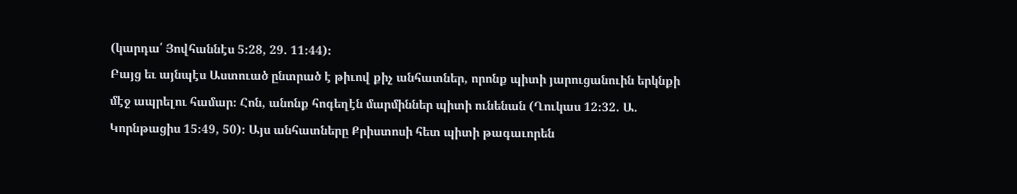(կարդա՛ Յովհաննէս 5։28, 29. 11։44)։
Բայց եւ այնպէս Աստուած ընտրած է թիւով քիչ անհատներ, որոնք պիտի յարուցանուին երկնքի մէջ ապրելու համար։ Հոն, անոնք հոգեղէն մարմիններ պիտի ունենան (Ղուկաս 12։32. Ա. Կորնթացիս 15։49, 50)։ Այս անհատները Քրիստոսի հետ պիտի թագաւորեն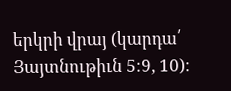երկրի վրայ (կարդա՛ Յայտնութիւն 5։9, 10)։